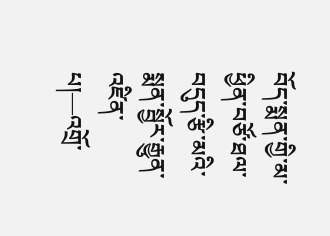བོད་སྨན་གྱི་མ་ཕྱིན་བཙོ་ཐལ་བདུད་རྩི་མའི་སྨན་སྦྱོར་རྒྱུན་འཛིན་པ།—འགྲོ་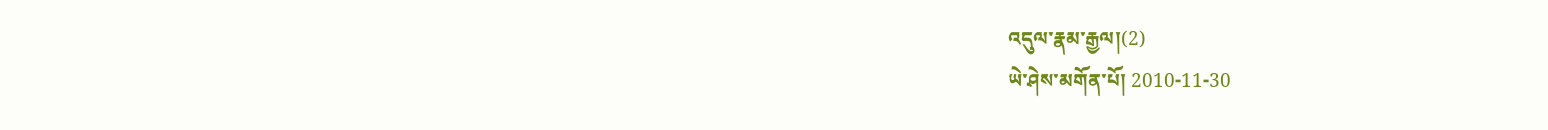འདུལ་རྣམ་རྒྱལ།(2)
ཡེ་ཤེས་མགོན་པོ། 2010-11-30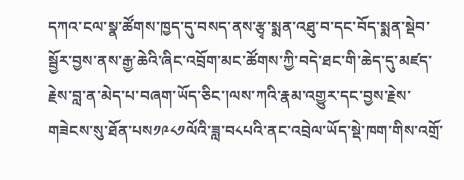དཀའ་ངལ་སྣ་ཚོགས་ཁྱད་དུ་བསད་ནས་རྩྭ་སྨན་འཐུ་བ་དང་བོད་སྨན་སྡེབ་སྦྱོར་བྱས་ནས་རྒྱ་ཆེའི་ཞིང་འབྲོག་མང་ཚོགས་ཀྱི་བདེ་ཐང་གི་ཆེད་དུ་མཛད་རྗེས་བླ་ན་མེད་པ་བཞག་ཡོད་ཅིང་།ལས་ཀའི་རྣམ་འགྱུར་དང་བྱས་རྗེས་གཟེངས་སུ་ཐོན་པས༡༩༨༡ལོའི་ཟླ་བ༨པའི་ནང་འབྲེལ་ཡོད་སྡེ་ཁག་གིས་འགྲོ་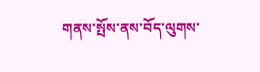གནས་སྤོས་ནས་བོད་ལུགས་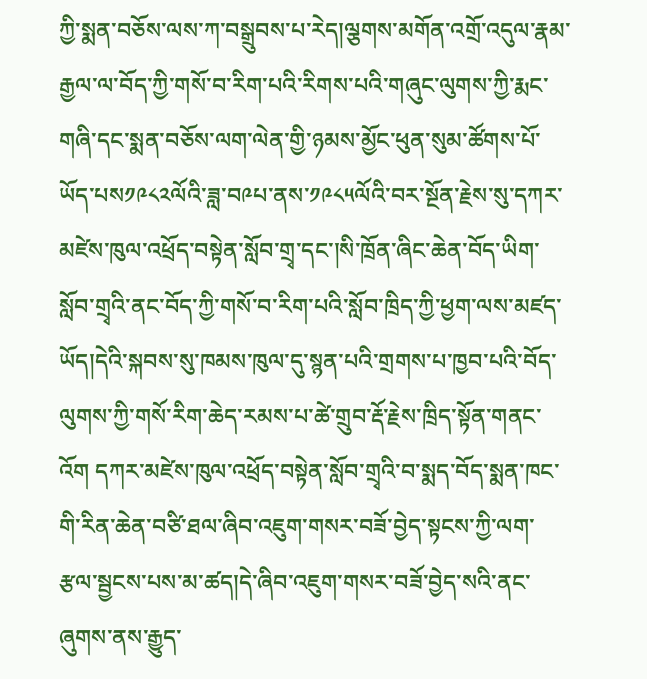ཀྱི་སྨན་བཅོས་ལས་ཀ་བསྒྲུབས་པ་རེད།ལྕགས་མགོན་འགྲོ་འདུལ་རྣམ་རྒྱལ་ལ་བོད་ཀྱི་གསོ་བ་རིག་པའི་རིགས་པའི་གཞུང་ལུགས་ཀྱི་རྨང་གཞི་དང་སྨན་བཅོས་ལག་ལེན་གྱི་ཉམས་མྱོང་ཕུན་སུམ་ཚོགས་པོ་ཡོད་པས༡༩༨༢ལོའི་ཟླ་བ༩པ་ནས་༡༩༨༥ལོའི་བར་སྔོན་རྗེས་སུ་དཀར་མཛེས་ཁུལ་འཕྲོད་བསྟེན་སློབ་གྲྭ་དང་།སི་ཁྲོན་ཞིང་ཆེན་བོད་ཡིག་སློབ་གྲྭའི་ནང་བོད་ཀྱི་གསོ་བ་རིག་པའི་སློབ་ཁྲིད་ཀྱི་ཕྱག་ལས་མཛད་ཡོད།དེའི་སྐབས་སུ་ཁམས་ཁུལ་དུ་སྙན་པའི་གྲགས་པ་ཁྱབ་པའི་བོད་ལུགས་ཀྱི་གསོ་རིག་ཆེད་རམས་པ་ཚེ་གྲུབ་རྡོ་རྗེས་ཁྲིད་སྟོན་གནང་འོག དཀར་མཛེས་ཁུལ་འཕྲོད་བསྟེན་སློབ་གྲྭའི་བ་སྨད་བོད་སྨན་ཁང་གི་རིན་ཆེན་བཙི་ཐལ་ཞིབ་འཇུག་གསར་བཟོ་བྱེད་སྟངས་ཀྱི་ལག་རྩལ་སྦྱངས་པས་མ་ཚད།དེ་ཞིབ་འཇུག་གསར་བཟོ་བྱེད་སའི་ནང་ཞུགས་ནས་རྒྱུད་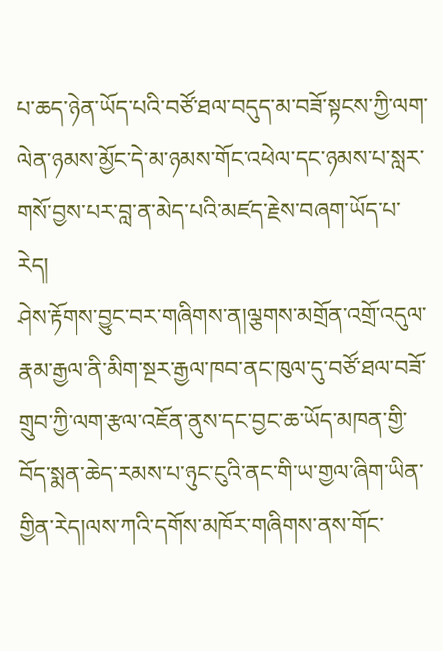པ་ཆད་ཉེན་ཡོད་པའི་བཙོ་ཐལ་བདུད་མ་བཟོ་སྟངས་ཀྱི་ལག་ལེན་ཉམས་མྱོང་དེ་མ་ཉམས་གོང་འཕེལ་དང་ཉམས་པ་སླར་གསོ་བྱས་པར་བླ་ན་མེད་པའི་མཛད་རྗེས་བཞག་ཡོད་པ་རེད།
ཤེས་རྟོགས་བྱུང་བར་གཞིགས་ན།ལྕགས་མགྲོན་འགྲོ་འདུལ་རྣམ་རྒྱལ་ནི་མིག་སྔར་རྒྱལ་ཁབ་ནང་ཁུལ་དུ་བཙོ་ཐལ་བཟོ་གྲུབ་ཀྱི་ལག་རྩལ་འཇོན་ནུས་དང་བྱང་ཆ་ཡོད་མཁན་གྱི་བོད་སྨན་ཆེད་རམས་པ་ཉུང་ངུའི་ནང་གི་ཡ་གྱལ་ཞིག་ཡིན་གྱིན་རེད།ལས་ཀའི་དགོས་མཁོར་གཞིགས་ནས་གོང་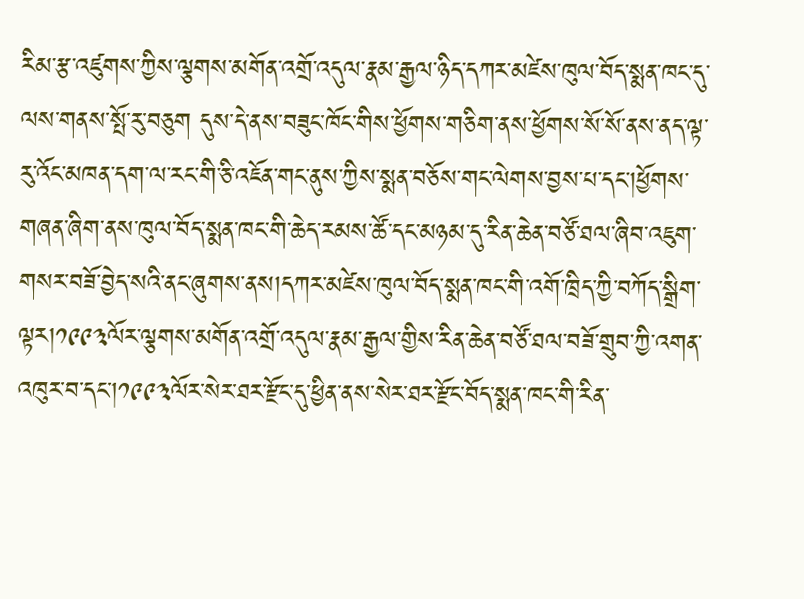རིམ་རྩ་འཛུགས་ཀྱིས་ལྕགས་མགོན་འགྲོ་འདུལ་རྣམ་རྒྱལ་ཉིད་དཀར་མཛེས་ཁུལ་བོད་སྨན་ཁང་དུ་ལས་གནས་སྤོ་རུ་བཅུག དུས་དེ་ནས་བཟུང་ཁོང་གིས་ཕྱོགས་གཅིག་ནས་ཕྱོགས་སོ་སོ་ནས་ནད་ལྟ་རུ་འོང་མཁན་དག་ལ་རང་གི་ཅི་འཇོན་གང་ནུས་ཀྱིས་སྨན་བཅོས་གང་ལེགས་བྱས་པ་དང་།ཕྱོགས་གཞན་ཞིག་ནས་ཁུལ་བོད་སྨན་ཁང་གི་ཆེད་རམས་ཚོ་དང་མཉམ་དུ་རིན་ཆེན་བཙོ་ཐལ་ཞིབ་འཇུག་གསར་བཟོ་བྱེད་སའི་ནང་ཞུགས་ནས།དཀར་མཛེས་ཁུལ་བོད་སྨན་ཁང་གི་འགོ་ཁྲིད་ཀྱི་བཀོད་སྒྲིག་ལྟར།༡༩༩༣ལོར་ལྕགས་མགོན་འགྲོ་འདུལ་རྣམ་རྒྱལ་གྱིས་རིན་ཆེན་བཙོ་ཐལ་བཟོ་གྲུབ་ཀྱི་འགན་འཁུར་བ་དང་།༡༩༩༣ལོར་སེར་ཐར་རྫོང་དུ་ཕྱིན་ནས་སེར་ཐར་རྫོང་བོད་སྨན་ཁང་གི་རིན་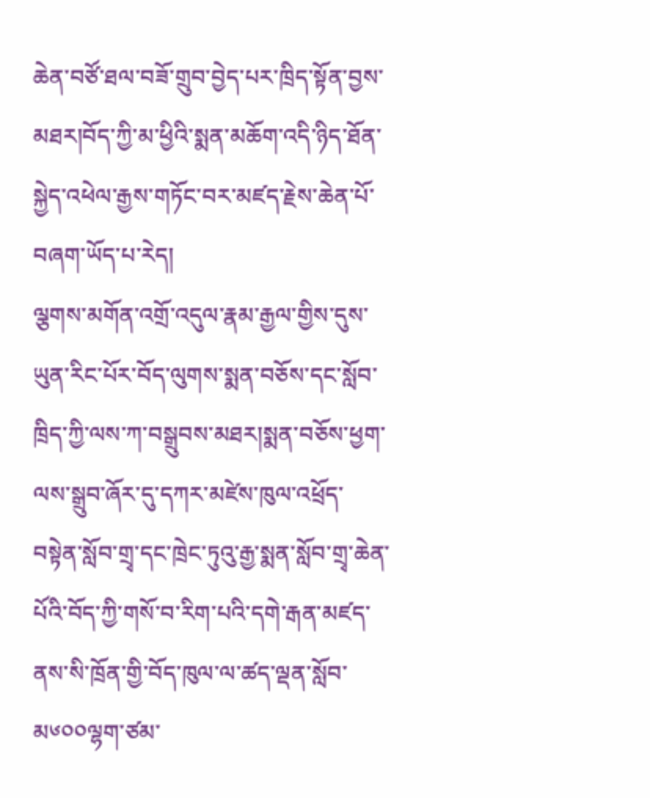ཆེན་བཙོ་ཐལ་བཟོ་གྲུབ་བྱེད་པར་ཁྲིད་སྟོན་བྱས་མཐར།བོད་ཀྱི་མ་ཕྱིའི་སྨན་མཆོག་འདི་ཉིད་ཐོན་སྐྱེད་འཕེལ་རྒྱས་གཏོང་བར་མཛད་རྗེས་ཆེན་པོ་བཞག་ཡོད་པ་རེད།
ལྕགས་མགོན་འགྲོ་འདུལ་རྣམ་རྒྱལ་གྱིས་དུས་ཡུན་རིང་པོར་བོད་ལུགས་སྨན་བཅོས་དང་སློབ་ཁྲིད་ཀྱི་ལས་ཀ་བསྒྲུབས་མཐར།སྨན་བཅོས་ཕྱག་ལས་སྒྲུབ་ཞོར་དུ་དཀར་མཛེས་ཁུལ་འཕྲོད་བསྟེན་སློབ་གྲྭ་དང་ཁྲེང་ཏུའུ་རྒྱ་སྨན་སློབ་གྲྭ་ཆེན་པོའི་བོད་ཀྱི་གསོ་བ་རིག་པའི་དགེ་རྒན་མཛད་ནས་སི་ཁྲོན་གྱི་བོད་ཁུལ་ལ་ཚད་ལྡན་སློབ་མ༦༠༠ལྷག་ཙམ་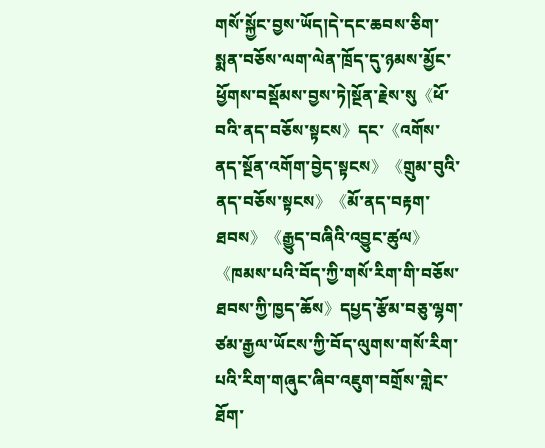གསོ་སྐྱོང་བྱས་ཡོད།དེ་དང་ཆབས་ཅིག་སྨན་བཅོས་ལག་ལེན་ཁྲོད་དུ་ཉམས་མྱོང་ཕྱོགས་བསྡོམས་བྱས་ཏེ།སྔོན་རྗེས་སུ《ཕོ་བའི་ནད་བཅོས་སྟངས》དང་《འགོས་ནད་སྔོན་འགོག་བྱེད་སྟངས》《གྲུམ་བུའི་ནད་བཅོས་སྟངས》《མོ་ནད་བརྟག་ཐབས》《རྒྱུད་བཞིའི་འབྱུང་ཚུལ》《ཁམས་པའི་བོད་ཀྱི་གསོ་རིག་གི་བཅོས་ཐབས་ཀྱི་ཁྱད་ཆོས》དཔྱད་རྩོམ་བཅུ་ལྷག་ཙམ་རྒྱལ་ཡོངས་ཀྱི་བོད་ལུགས་གསོ་རིག་པའི་རིག་གཞུང་ཞིབ་འཇུག་བགྲོས་གླེང་ཐོག་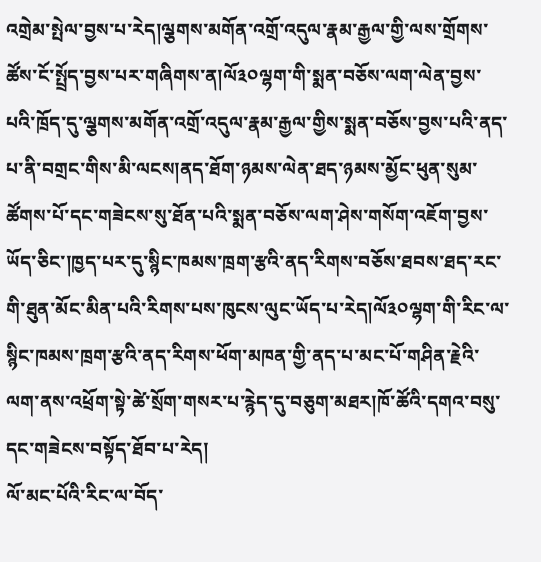འགྲེམ་སྤེལ་བྱས་པ་རེད།ལྕགས་མགོན་འགྲོ་འདུལ་རྣམ་རྒྱལ་གྱི་ལས་གྲོགས་ཚོས་ངོ་སྤྲོད་བྱས་པར་གཞིགས་ན།ལོ༣༠ལྷག་གི་སྨན་བཅོས་ལག་ལེན་བྱས་པའི་ཁྲོད་དུ་ལྕགས་མགོན་འགྲོ་འདུལ་རྣམ་རྒྱལ་གྱིས་སྨན་བཅོས་བྱས་པའི་ནད་པ་ནི་བགྲང་གིས་མི་ལངས།ནད་ཐོག་ཉམས་ལེན་ཐད་ཉམས་མྱོང་ཕུན་སུམ་ཚོགས་པོ་དང་གཟེངས་སུ་ཐོན་པའི་སྨན་བཅོས་ལག་ཤེས་གསོག་འཇོག་བྱས་ཡོད་ཅིང་།ཁྱད་པར་དུ་སྙིང་ཁམས་ཁྲག་རྩའི་ནད་རིགས་བཅོས་ཐབས་ཐད་རང་གི་ཐུན་མོང་མིན་པའི་རིགས་པས་ཁུངས་ལུང་ཡོད་པ་རེད།ལོ༣༠ལྷག་གི་རིང་ལ་སྙིང་ཁམས་ཁྲག་རྩའི་ནད་རིགས་ཕོག་མཁན་གྱི་ནད་པ་མང་པོ་གཤིན་རྗེའི་ལག་ནས་འཕྲོག་སྟེ་ཚེ་སྲོག་གསར་པ་རྙེད་དུ་བཅུག་མཐར།ཁོ་ཚོའི་དགའ་བསུ་དང་གཟེངས་བསྟོད་ཐོབ་པ་རེད།
ལོ་མང་པོའི་རིང་ལ་བོད་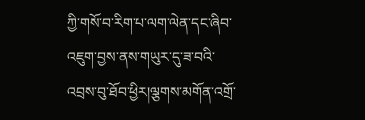ཀྱི་གསོ་བ་རིག་པ་ལག་ལེན་དང་ཞིབ་འཇུག་བྱས་ནས་གཡུར་དུ་ཟ་བའི་འབྲས་བུ་ཐོབ་ཕྱིར།ལྕགས་མགོན་འགྲོ་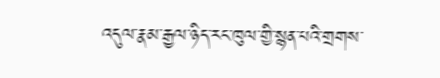འདུལ་རྣམ་རྒྱལ་ཉིད་རང་ཁུལ་གྱི་སྙན་པའི་གྲགས་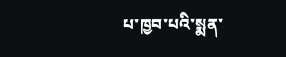པ་ཁྱབ་པའི་སྨན་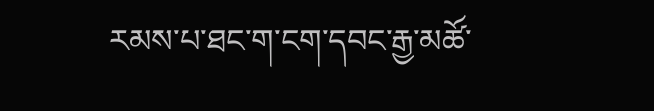རམས་པ་ཐང་ག་ངག་དབང་རྒྱ་མཚོ་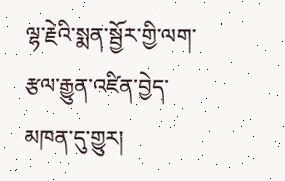ལྷ་རྗེའི་སྨན་སྦྱོར་གྱི་ལག་རྩལ་རྒྱུན་འཛིན་བྱེད་མཁན་དུ་གྱུར།